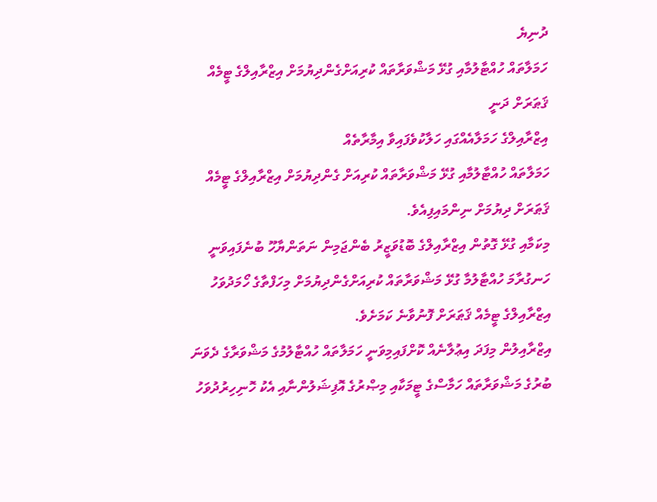ދުނިޔެ
ހަމަލާތައް ހުއްޓާލުމާއި ގުޅޭ މަޝްވަރާތައް ކުރިއަށްގެންދިޔުމަށް އިޒްރާއިލްގެ ޓީމެއް ޤަޠަރަށް ދަނީ
އިޒްރާއިލްގެ ހަމަލާއެއްގައި ހަލާކުވެފައިވާ އިމާރާތެއް
ހަމަލާތައް ހުއްޓާލުމާއި ގުޅޭ މަޝްވަރާތައް ކުރިއަށް ގެންދިޔުމަށް އިޒްރާއިލްގެ ޓީމެއް ޤަޠަރަށް ދިޔުމަށް ނިންމައިފިއެވެ.
މިކަމާއި ގުޅޭ ގޮތުން އިޒްރާއިލްގެ ބޮޑުވަޒީރު ބެންޖަމިން ނަތަންޔާހޫ ބުނެފައިވަނީ ހަނގުރާމަ ހުއްޓާލުމާ ގުޅޭ މަޝްވަރާތައް ކުރިއަށްގެންދިޔުމަށް މިހަފްތާގެ ހޯމަދުވަހު އިޒްރާއިލްގެ ޓީމެއް ޤަޠަރަށް ފޮނުވާނެ ކަމަށެވެ.
އިޒްރާއިލުން މިފަދަ އިޢުލާނެއް ކޮށްފައިމިވަނީ ހަމަލާތައް ހުއްޓާލުމުގެ މަޝްވަރާގެ ދެވަނަ ބުރުގެ މަޝްވަރާތައް ހަމާސްގެ ޓީމަކާއި މިޞްރުގެ އޮފިޝަލުންނާއި އެކު ހޮނިހިރުދުވަހު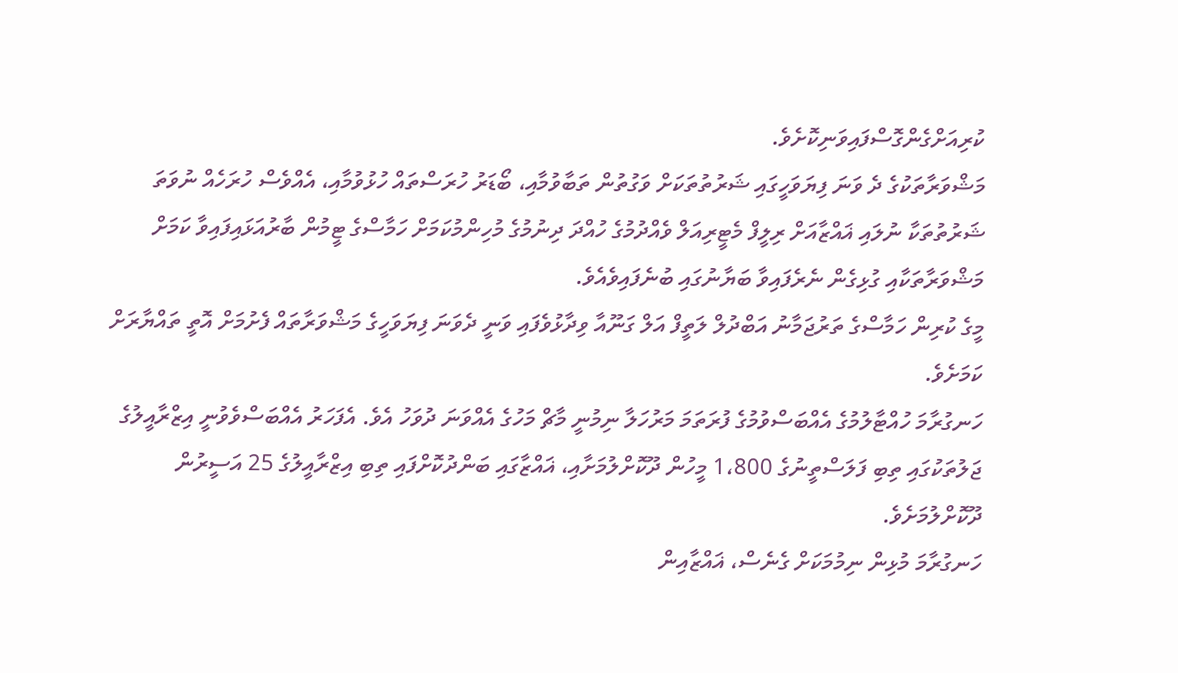ކުރިއަށްގެންގޮސްފައިވަނިކޮށެވެ.
މަޝްވަރާތަކުގެ ދެ ވަނަ ފިޔަވަހީގައި ޝަރުތުތަކަށް ވަގުތުން ތަބާވުމާއި، ބޯޑަރު ހުރަސްތައް ހުޅުވުމާއި، އެއްވެސް ހުރަހެއް ނުވަތަ ޝަރުތުތަކާ ނުލައި ޣައްޒާއަށް ރިލީފް މެޓީރިއަލް ވެއްދުމުގެ ހުއްދަ ދިނުމުގެ މުހިންމުކަމަށް ހަމާސްގެ ޓީމުން ބާރުއަޅައިފައިވާ ކަމަށް މަޝްވަރާތަކާއި ގުޅިގެން ނެރެފައިވާ ބަޔާނުގައި ބުނެފައިވެއެވެ.
މީގެ ކުރިން ހަމާސްގެ ތަރުޖަމާނު އަބްދުލް ލަތީފް އަލް ގަނޫއާ ވިދާޅުވެފައި ވަނީ ދެވަނަ ފިޔަވަހީގެ މަޝްވަރާތައް ފެށުމަށް އޮތީ ތައްޔާރަށް ކަމަށެވެ.
ހަނގުރާމަ ހުއްޓާލުމުގެ އެއްބަސްވުމުގެ ފުރަތަމަ މަރުހަލާ ނިމުނީ މާޗް މަހުގެ އެއްވަނަ ދުވަހު އެވެ. އެފަހަރު އެއްބަސްވެވުނީ އިޒްރާއީލުގެ ޖަލުތަކުގައި ތިބި ފަލަސްތީނުގެ 1،800 މީހުން ދޫކޮށްލުމަށާއި، ޣައްޒާގައި ބަންދުކޮށްފައި ތިބި އިޒްރާއީލުގެ 25 އަސީރުން ދޫކޮށްލުމަށެވެ.
ހަނގުރާމަ މުޅިން ނިމުމަކަށް ގެނެސް، ޣައްޒާއިން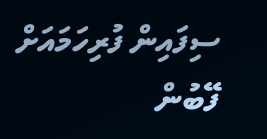ސިފައިން ފުރިހަމައަށް ފޭބުން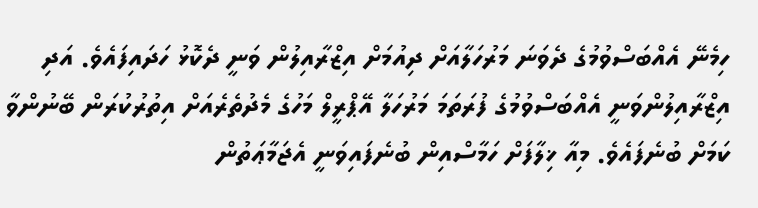ހިމެނޭ އެއްބަސްވުމުގެ ދެވަނަ މަރުހަލާއަށް ދިއުމަށް އިޒްރާއިލުން ވަނީ ދެކޮޅު ހަދައިފައެވެ. އަދި އިޒްރާއިލުންވަނީ އެއްބަސްވުމުގެ ފުރަތަމަ މަރުހަލާ އޭޕްރީލް މަހުގެ މެދުތެރެއަށް އިތުރުކުރަން ބޭނުންވާ ކަމަށް ބުނެފައެވެ. މިއާ ޚިލާފަށް ހަމާސްއިން ބުނެފައިވަނީ އެޖަމާޢަތުން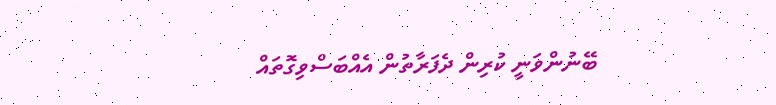ބޭނުންވަނީ ކުރިން ދެފަރާތުން އެއްބަސްވިގޮތައް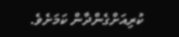ކުރިއަށްގެންދާން ކަމަށެވެ.